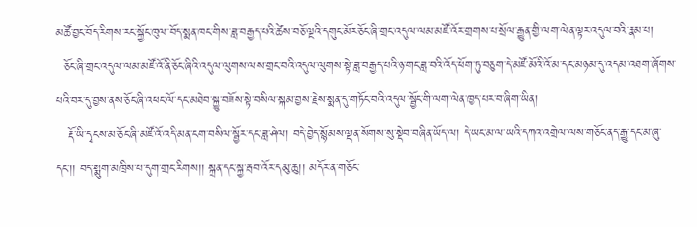མཚོ་བྱང་བོད་རིགས་རང་སྐྱོང་ཁུལ་བོད་སྨན་ཁང་གིས་ཟླ་བརྒྱད་པའི་ཚེས་བཅོ་ལྔའི་དགུང་མོར་ཅོང་ཞི་གྲང་འདུལ་ལམ་མཛོ་འོར་གྲགས་པ་སྲོལ་རྒྱུན་གྱི་ལག་ལེན་ལྟར་འདུལ་བའི་རྣམ་པ།
  ཅོང་ཞི་གྲང་འདུལ་ལམ་མཛོ་འོ་ནི་ཅོང་ཞིའི་འདུལ་ལུགས་ལས་གྲང་བའི་འདུལ་ལུགས་སྟེ་ཟླ་བརྒྱད་པའི་ཉ་གང་ཟླ་བའི་འོད་ཕོག་ཏུ་བཅུག་དེ་མཛོ་མོའི་འོ་མ་དང་མཉམ་དུ་འདམ་འཐག་ཞོགས་པའི་བར་དུ་བྱས་ནས་ཅོང་ཞི་འཕང་ལོ་དང་མཐེབ་སྐྱུ་བཟོས་སྟེ་བསིལ་སྐམ་བྱས་རྗེས་སྨན་དུ་གཏོང་བའི་འདུལ་སྦྱོང་གི་ལག་ལེན་ཁྱད་པར་བ་ཞིག་ཡིན།
   རྡོ་ཡི་དྭངས་མ་ཅོང་ཞི་མཛོ་འོ་འདི་མན་ངག་བསིལ་སྦྱོར་དང་ཟླ་ཤེལ། བདེ་བྱེད་སྙོམས་ལྡན་སོགས་སུ་སྡེབ་བཞིན་ཡོད་ལ། དེ་ཡང་མ་ལ་ཡའི་དཀའ་འགྲེལ་ལས་གཅོང་ནད་རྒྱུ་དང་མ་ཞུ་དང་།། བད་སྨུག་མཁྲིས་པ་དུག་གྲང་རིགས།། སྐྲན་དང་སྐྱ་རྦབ་འོར་དམུ་ཆུ།། མདོར་ན་གཅོང་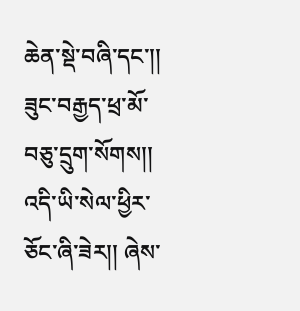ཆེན་སྡེ་བཞི་དང་།། ཟུང་བརྒྱད་ཕྲ་མོ་བཅུ་དྲུག་སོགས།། འདི་ཡི་སེལ་ཕྱིར་ཅོང་ཞི་ཟེར།། ཞེས་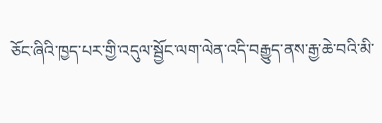ཅོང་ཞིའི་ཁྱད་པར་གྱི་འདུལ་སྦྱོང་ལག་ལེན་འདི་བརྒྱུད་ནས་རྒྱ་ཆེ་བའི་མི་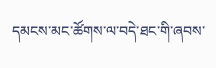དམངས་མང་ཚོགས་ལ་བདེ་ཐང་གི་ཞབས་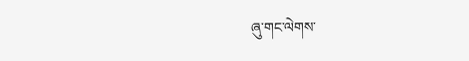ཞུ་གང་ལེགས་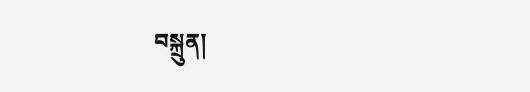བསྐྲུན།